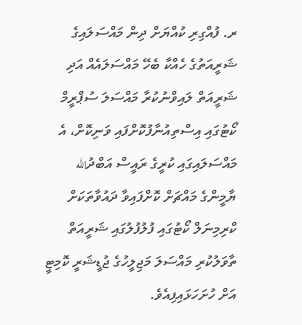ރ. ފުއްގިރި ކުއްޔަށް ދިން މައްސަލައިގެ ޝަރީއަތުގެ ހެއްކާ ބެހޭ މައްސަލައެއް އަދި ޝަރީއަތް ލައިވްނުކުރާ މައްސަލަ ސުޕްރީމް ކޯޓުގައި އިސްތިއުނާފުކޮށްފައި ވަނިކޮށް، އެ މައްސަލައިގައި ކުރީގެ ރައީސް އަބްދުالله ޔާމީންގެ މައްޗަށް ކޮށްފައިވާ ދައުވާތަކަށް ކްރިމިނަލް ކޯޓުގައި ފުލުފުލުގައި ޝަރީއަތް ތާވަލުކުރި މައްސަލަ މަޖިލީހުގެ ޖުޑީޝަރީ ކޮމިޓީ އަށް ހުށަހަޅައިފިއެވެ.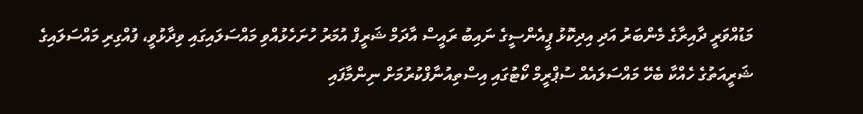މަޑުއްވަރީ ދާއިރާގެ މެންބަރު އަދި އިދިކޮޅު ޕީއެންސީގެ ނައިބު ރައީސް އާދަމް ޝަރީފް އުމަރު ހުށަހެޅުއްވި މައްސަލައިގައި ވިދާޅުވީ، ފުއްގިރި މައްސަލައިގެ ޝަރީއަތުގެ ހެއްކާ ބެހޭ މައްސަލައެއް ސުޕްރީމް ކޯޓުގައި އިސްތިއުނާފްކުރުމަށް ނިންމާފައި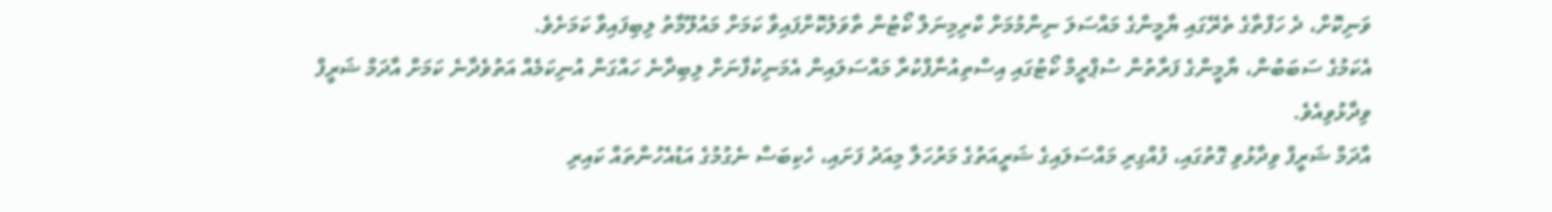ވަނިކޮށް، ދެ ހަފްތާގެ ތެރޭގައި ޔާމީންގެ މައްސަލަ ނިންމުމަށް ކްރިމިނަލް ކޯޓުން ތާވަލުކޮށްފައިވާ ކަމަށް މައުލޫމާތު ލިބިފައިވާ ކަމަށެވެ.
އެކަމުގެ ސަބަބުން، ޔާމީންގެ ފަރާތުން ސުޕްރީމް ކޯޓުގައި އިސްތިއުނާފްކުރާ މައްސަލައިން އެމަނިކުފާނަށް ލިބިދާނެ ހައްގަން އުނިކަމެއް އަތުވެދާނެ ކަމަށް އާދަމް ޝަރީފް ވިދާޅުވިއެވެ.
އާދަމް ޝަރީފް ވިދާޅުވި ގޮތުގައި، ފުއްގިރި މައްސަލައިގެ ޝަރީއަތުގެ މަރުހަލާ މިއަދު ފަށައި، ހެކިބަސް ނެގުމުގެ އަޑުއެހުންތައް ކައިރި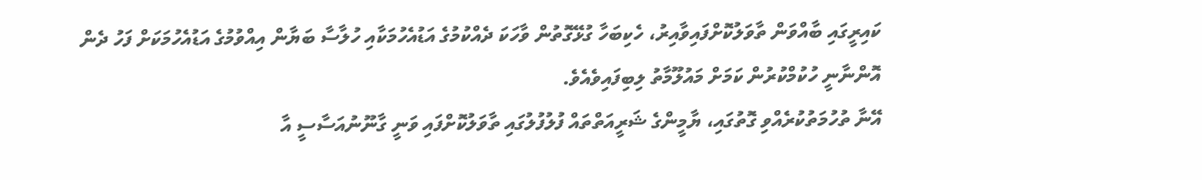ކައިރީގައި ބާއްވަން ތާވަލުކޮށްފައިވާއިރު، ހެކިބަހާ ގުޅޭގޮތުން ވާހަކަ ދެއްކުމުގެ އަޑުއެހުމަކާއި ހުލާސާ ބަޔާން އިއްވުމުގެ އަޑުއެހުމަކަށް ފަހު ދެން އޮންނާނީ ހުކުމްކުރުން ކަމަށް މައުލޫމާތު ލިބިފައިވެއެވެ.
އޭނާ ތުހުމަތުކުރެއްވި ގޮތުގައި، ޔާމީންގެ ޝަރީއަތްތައް ފުލުފުލުގައި ތާވަލުކޮށްފައި ވަނީ ގާނޫނުއަސާސީ އާ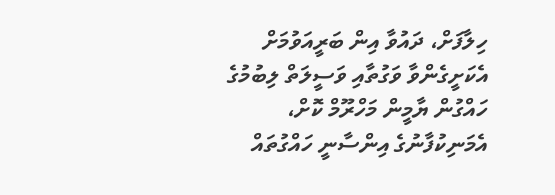ހިލާފަށް، ދައުވާ އިން ބަރީއަވުމަށް އެކަށީގެންވާ ވަގުތާއި ވަސީލަތް ލިބުމުގެ ހައްގުން ޔާމީން މަހްރޫމް ކޮށް، އެމަނިކުފާނުގެ އިންސާނީ ހައްގުތައް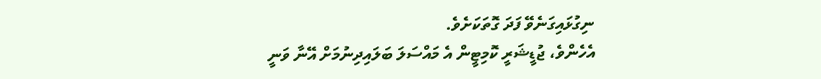ނިގުޅައިގަނެވޭ ފަދަ ގޮތަކަށެވެ.
އެހެންވެ، ޖުޑީޝަރީ ކޮމިޓީން އެ މައްސަލަ ބަލައިދިނުމަށް އޭނާ ވަނީ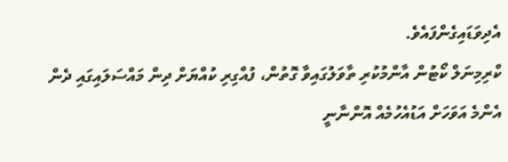އެދިވަޑައިގެންފައެވެ.
ކްރިމިނަލް ކޯޓުން އާންމުކުރި ތާވަލުގައިވާ ގޮތުން، ފުއްގިރި ކުއްޔަށް ދިން މައްސަލައިގައި ދެން އެންމެ އަވަހަށް އަޑުއެހުމެއް އޮންނާނީ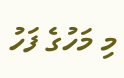މި މަހުގެ ފަހު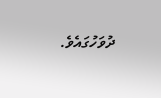ދުވަހުގައެވެ.